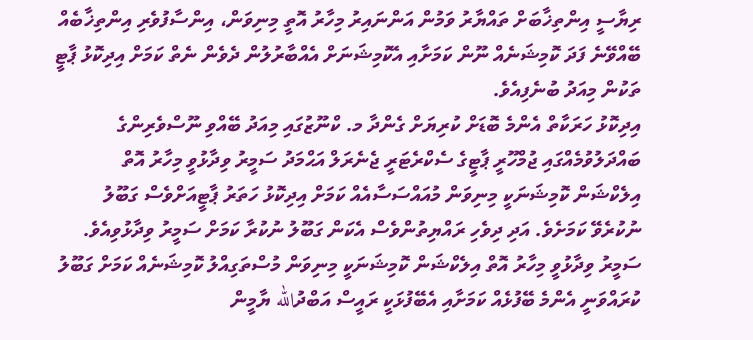ރިޔާސީ އިންތިޚާބަށް ތައްޔާރު ވަމުން އަންނައިރު މިހާރު އޮތީ މިނިވަން، އިންސާފުވެރި އިންތިޚާބެއް ބޭއްވޭނެ ފަދަ ކޮމިޝަނެއް ނޫން ކަމަށާއި އެކޮމިޝަނަށް އެއްބާރުލުން ދެވެން ނެތް ކަމަށް އިދިކޮޅު ޕާޓީ ތަކުން މިއަދު ބުނެފިއެވެ.
އިދިކޮޅު ހަރަކާތް އެންމެ ބޮޑަށް ކުރިޔަށް ގެންދާ މ. ކްނޫޒުގައި މިއަދު ބޭއްވި ނޫސްވެރިންގެ ބައްދަލުވުމެއްގައި ޖުމްހޫރީ ޕާޓީގެ ސެކްރެޓަރީ ޖެނެރަލް އަޙްމަދު ސަމީރު ވިދާޅުވީ މިހާރު އޮތް އިލެކްޝަން ކޮމިޝަނަކީ މިނިވަން މުއައްސަސާއެއް ކަމަށް އިދިކޮޅު ހަތަރު ޕާޓީއަށްވެސް ގަބޫލު ނުކުރެވޭ ކަމަށެވެ. އަދި ދިވެހި ރައްޔިތުންވެސް އެކަން ގަބޫލު ނުކުރާ ކަމަށް ސަމީރު ވިދާޅުވިއެވެ.
ސަމީރު ވިދާޅުވީ މިހާރު އޮތް އިލެކްޝަން ކޮމިޝަނަކީ މިނިވަން މުސްތަގިއްލު ކޮމިޝަނެއް ކަމަށް ގަބޫލު ކުރައްވަނީ އެންމެ ބޭފުޅެއް ކަމަށާއި އެބޭފުޅަކީ ރައީސް އަބްދުالله ޔާމީން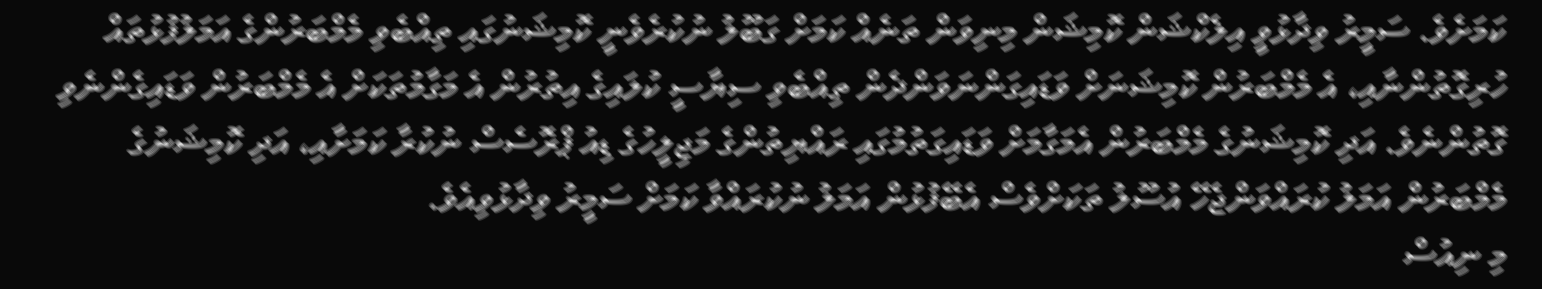ކަމަށެވެ. ސަމީރު ވިދާޅުވީ އިލެކްޝަން ކޮމިޝަން މިނިވަން ތަނެއް ކަމަށް ގަބޫލު ނުކުރެވެނީ ކޮމިޝަނުގައި ތިއްބެވި މެމްބަރުންގެ އަމަލުފުޅުތައް ހުރިގޮތުންނާއި، އެ މެމްބަރުން ކޮމިޝަނަށް ވަޑައިގަންނަވަންދެން ތިއްބެވި ސިޔާސީ ކުލައިގެ އިތުރުން އެ މަގާމުތަކަށް އެ މެމްބަރުން ވަޑައިގެންނެވި ގޮތުންނެވެ. އަދި ކޮމިޝަނުގެ މެމްބަރުން އެމަގާމަށް ވަޑައިގަތުމުގައި ރައްޔިތުންގެ މަޖިލީހުގެ ޑިއު ޕްރޮސެސް ނުކުރާ ކަމަށާއި، އަދި ކޮމިޝަނުގެ މެމްބަރުން އަމަލު ކުރައްވަންޖެހޭ އުސޫލު ތަކަށްވެސް އެބޭފުޅުން އަމަލު ނުކުރައްވާ ކަމަށް ސަމީރު ވިދާޅުވިއެވެ.
މި ނިއުސް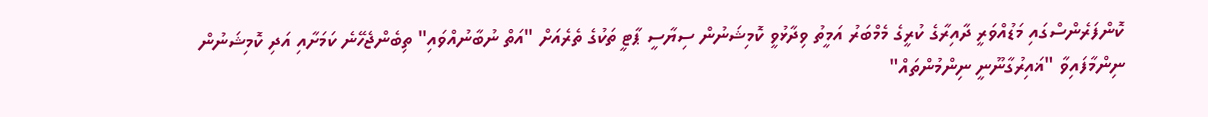ކޮންފަރެންސްގައި މަޑުއްވަރީ ދާއިރާގެ ކުރީގެ މެމްބަރު އަމީތު ވިދާޅުވީ ކޮމިޝަނުން ސިޔާސީ ޕާޓީ ތަކުގެ ތެރެއަށް "އަތް ނުބާނުއްވައި" ތިބެންޖެހޭނެ ކަމަށާއި އަދި ކޮމިޝަނުން ނިންމާފައިވާ "ޣައިރުގާނޫނީ ނިންމުންތައް"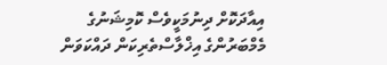އިއާދަކޮށް ދިނުމަކީވެސް ކޮމިޝަނުގެ މެމްބަރުންގެ އިޚްލާސްތެރިކަން ދައްކަވަން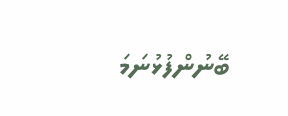ބޭނުންފުޅުނަމަ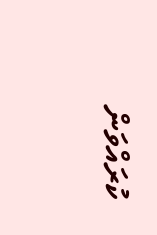ކުރައްވަން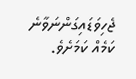ޖެހިވަޑައިގަންނަވާނެ ކަމެއް ކަމަށެވެ.